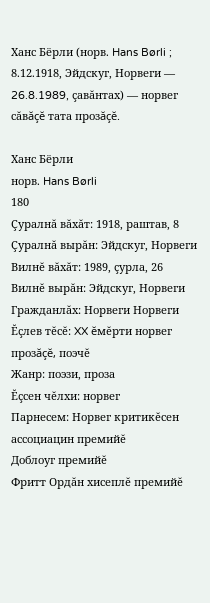Ханс Бёрли (норв. Hans Børli ; 8.12.1918, Эйдскуг, Норвеги — 26.8.1989, çавăнтах) — норвег сăвăçĕ тата прозăçĕ.

Ханс Бёрли
норв. Hans Børli
180
Çуралнă вăхăт: 1918, раштав, 8
Çуралнă вырăн: Эйдскуг, Норвеги
Вилнĕ вăхăт: 1989, çурла, 26
Вилнĕ вырăн: Эйдскуг, Норвеги
Гражданлăх: Норвеги Норвеги
Ĕçлев тĕсĕ: XX ĕмĕрти норвег прозăçĕ, поэчĕ
Жанр: поэзи, проза
Ĕçсен чĕлхи: норвег
Парнесем: Норвег критикĕсен ассоциацин премийĕ
Доблоуг премийĕ
Фритт Ордăн хисеплĕ премийĕ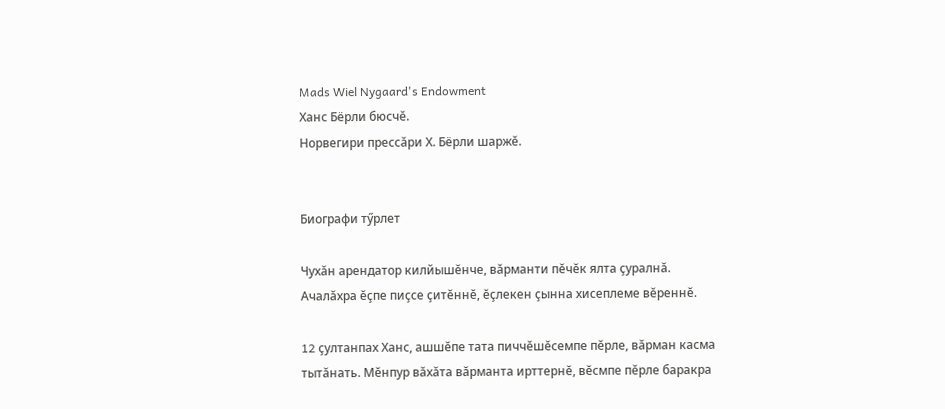Mads Wiel Nygaard's Endowment
Ханс Бёрли бюсчĕ.
Норвегири прессăри Х. Бёрли шаржĕ.


Биографи тӳрлет

Чухăн арендатор килйышĕнче, вăрманти пĕчĕк ялта çуралнă. Ачалăхра ĕçпе пиçсе çитĕннĕ, ĕçлекен çынна хисеплеме вĕреннĕ.

12 çултанпах Ханс, ашшĕпе тата пиччĕшĕсемпе пĕрле, вăрман касма тытăнать. Мĕнпур вăхăта вăрманта ирттернĕ, вĕсмпе пĕрле баракра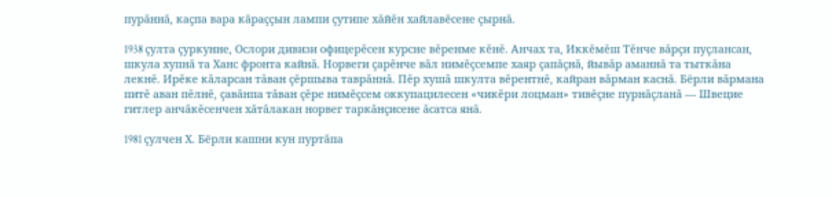пурăннă, каçпа вара кăраççын лампи çутипе хăйĕн хайлавĕсене çырнă.

1938 çулта çуркунне, Ослори дивизи офицерĕсен курсне вĕренме кĕнĕ. Анчах та, Иккĕмĕш Тĕнче вăрçи пуçлансан, шкула хупнă та Ханс фронта кайнă. Норвеги çарĕнче вăл нимĕçсемпе хаяр çапăçнă, йывăр аманнă та тыткăна лекнĕ. Ирĕке кăларсан тăван çĕршыва таврăннă. Пĕр хушă шкулта вĕрентнĕ, кайран вăрман каснă. Бёрли вăрмана питĕ аван пĕлнĕ, çавăнпа тăван çĕре нимĕçсем оккупацилесен «чикĕри лоцман» тивĕçне пурнăçланă — Швецие гитлер анчăкĕсенчен хăтăлакан норвег таркăнçисене ăсатса янă.

1981 çулчен Х. Бёрли кашни кун пуртăпа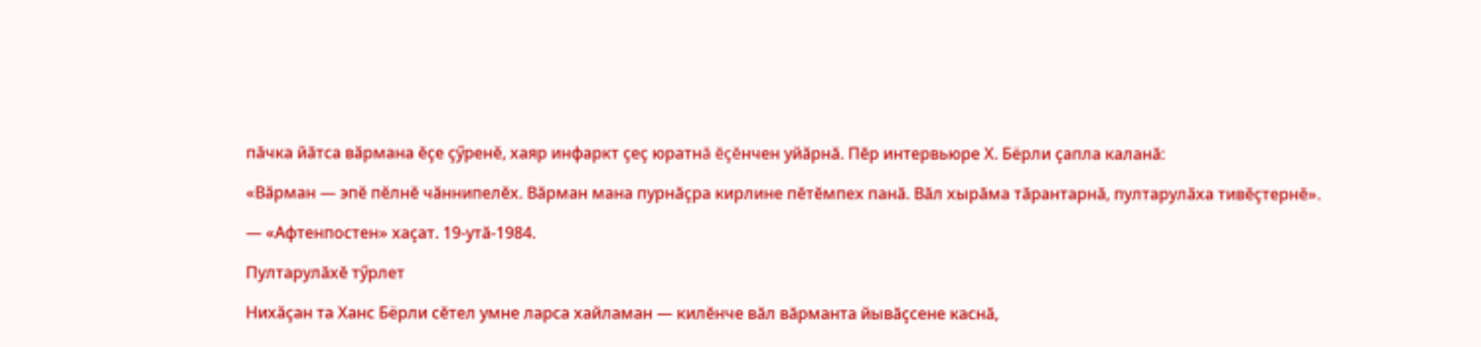пăчка йăтса вăрмана ĕçе çӳренĕ, хаяр инфаркт çеç юратнă ĕçĕнчен уйăрнă. Пĕр интервьюре Х. Бёрли çапла каланă:

«Вăрман — эпĕ пĕлнĕ чăннипелĕх. Вăрман мана пурнăçра кирлине пĕтĕмпех панă. Вăл хырăма тăрантарнă, пултарулăха тивĕçтернĕ».

— «Афтенпостен» хаçат. 19-утă-1984.

Пултарулăхĕ тӳрлет

Нихăçан та Ханс Бёрли сĕтел умне ларса хайламан — килĕнче вăл вăрманта йывăçсене каснă,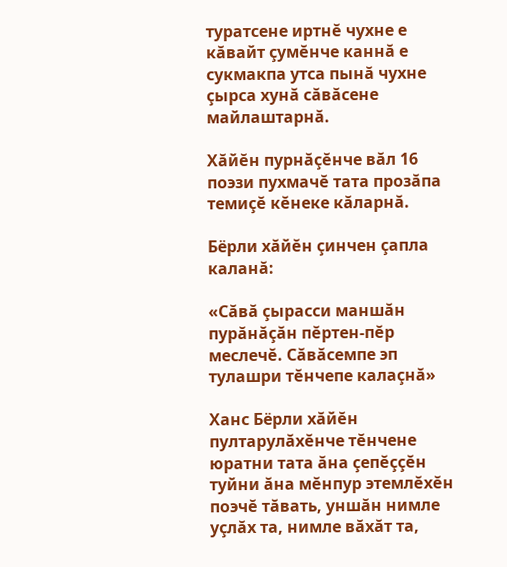туратсене иртнĕ чухне е кăвайт çумĕнче каннă е сукмакпа утса пынă чухне çырса хунă сăвăсене майлаштарнă.

Хăйĕн пурнăçĕнче вăл 16 поэзи пухмачĕ тата прозăпа темиçĕ кĕнеке кăларнă.

Бёрли хăйĕн çинчен çапла каланă:

«Сăвă çырасси маншăн пурăнăçăн пĕртен-пĕр меслечĕ. Сăвăсемпе эп тулашри тĕнчепе калаçнă»

Ханс Бёрли хăйĕн пултарулăхĕнче тĕнчене юратни тата ăна çепĕççĕн туйни ăна мĕнпур этемлĕхĕн поэчĕ тăвать, уншăн нимле уçлăх та, нимле вăхăт та,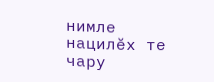нимле нацилĕх те чару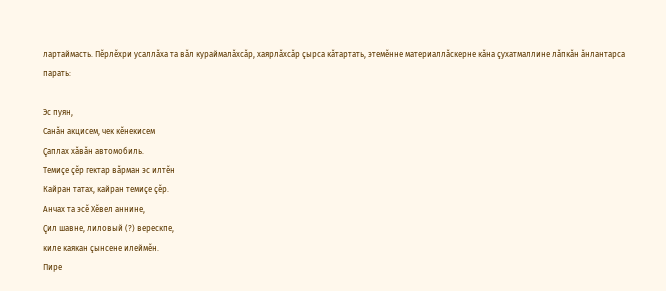лартаймасть. Пĕрлĕхри усаллăха та вăл кураймалăхсăр, хаярлăхсăр çырса кăтартать, этемĕнне материаллăскерне кăна çухатмаллине лăпкăн ăнлантарса парать:

Эс пуян,
Санăн акцисем, чек кĕнекисем
Çаплах хăвăн автомобиль.
Темиçе çĕр гектар вăрман эс илтĕн
Кайран татах, кайран темиçе çĕр.
Анчах та эсĕ Хĕвел аннине,
Çил шавне, лиловый (?) верескпе,
киле каякан çынсене илеймĕн.
Пире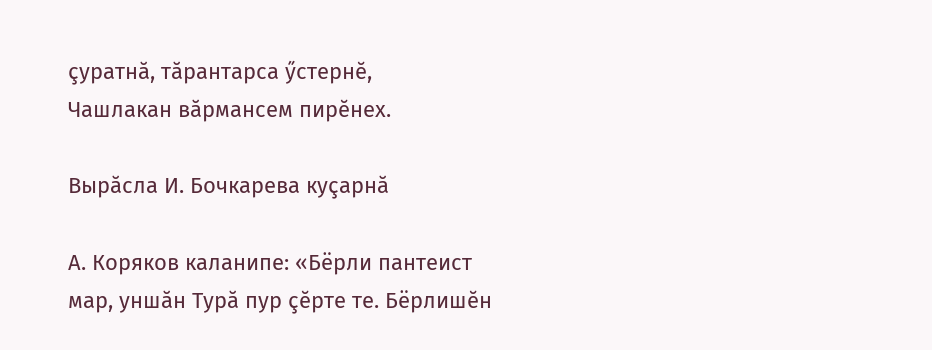çуратнă, тăрантарса ӳстернĕ,
Чашлакан вăрмансем пирĕнех.

Вырăсла И. Бочкарева куçарнă

А. Коряков каланипе: «Бёрли пантеист мар, уншăн Турă пур çĕрте те. Бёрлишĕн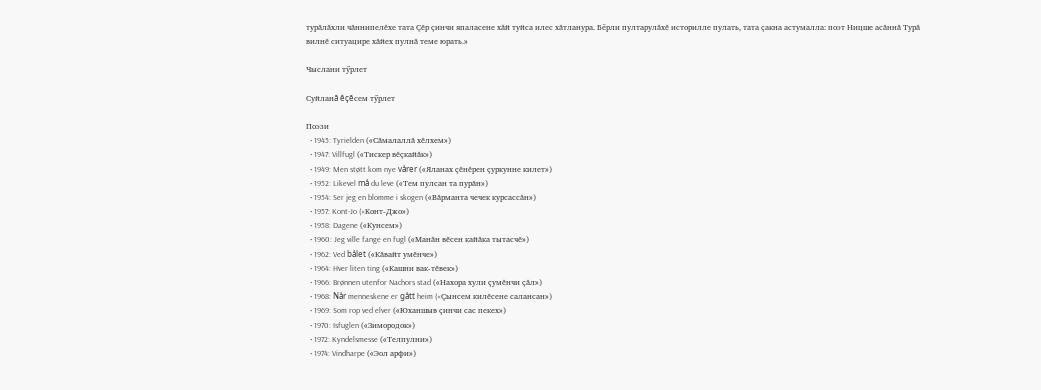турăлăхли чăннипелĕхе тата Çĕр çинчи япаласене хăй туйса илес хăтланура. Бёрли пултарулăхĕ историлле пулать, тата çакна астумалла: поэт Ницше асăннă Турă вилнĕ ситуацире хăйех пулнă теме юрать.»

Чыслани тӳрлет

Суйланă ĕçĕсем тӳрлет

Поэзи
  • 1945: Tyrielden («Сăмалаллă хĕлхем»)
  • 1947: Villfugl («Тискер вĕçкайăк»)
  • 1949: Men støtt kom nye vårer («Яланах çĕнĕрен çуркунне килет»)
  • 1952: Likevel må du leve («Тем пулсан та пурăн»)
  • 1954: Ser jeg en blomme i skogen («Вăрманта чечек курсассăн»)
  • 1957: Kont-Jo («Kонт-Джo»)
  • 1958: Dagene («Кунсем»)
  • 1960: Jeg ville fange en fugl («Манăн вĕсен кайăка тытасчĕ»)
  • 1962: Ved bålet («Кăвайт умĕнче»)
  • 1964: Hver liten ting («Кашни вак-тĕвек»)
  • 1966: Brønnen utenfor Nachors stad («Нахора хули çумĕнчи çăл»)
  • 1968: Når menneskene er gått heim («Çынсем килĕсене салансан»)
  • 1969: Som rop ved elver («Юханшыв çинчи сас пекех»)
  • 1970: Isfuglen («Зимородок»)
  • 1972: Kyndelsmesse («Телпулни»)
  • 1974: Vindharpe («Эол арфи»)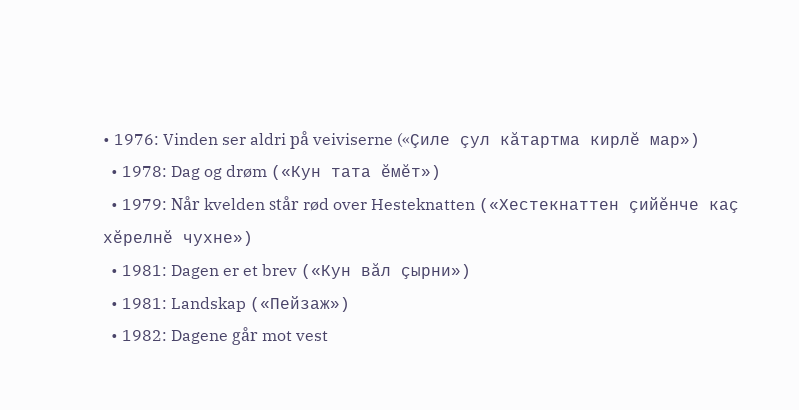• 1976: Vinden ser aldri på veiviserne («Çиле çул кăтартма кирлĕ мар»)
  • 1978: Dag og drøm («Кун тата ĕмĕт»)
  • 1979: Når kvelden står rød over Hesteknatten («Хестекнаттен çийĕнче каç хĕрелнĕ чухне»)
  • 1981: Dagen er et brev («Кун вăл çырни»)
  • 1981: Landskap («Пейзаж»)
  • 1982: Dagene går mot vest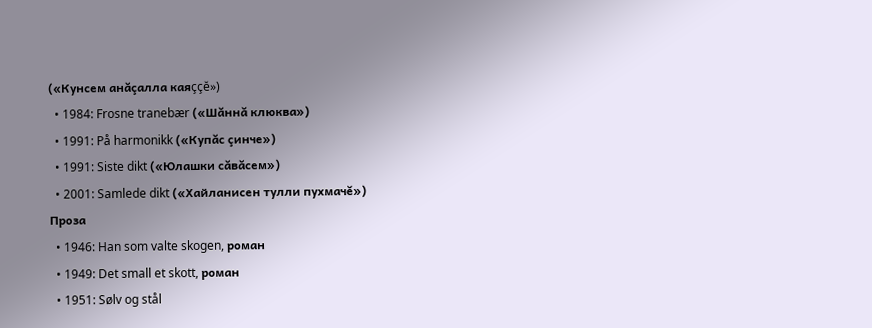(«Кунсем анăçалла каяççĕ»)
  • 1984: Frosne tranebær («Шăннă клюква»)
  • 1991: På harmonikk («Купăс çинче»)
  • 1991: Siste dikt («Юлашки сăвăсем»)
  • 2001: Samlede dikt («Хайланисен тулли пухмачĕ»)
Проза
  • 1946: Han som valte skogen, роман
  • 1949: Det small et skott, роман
  • 1951: Sølv og stål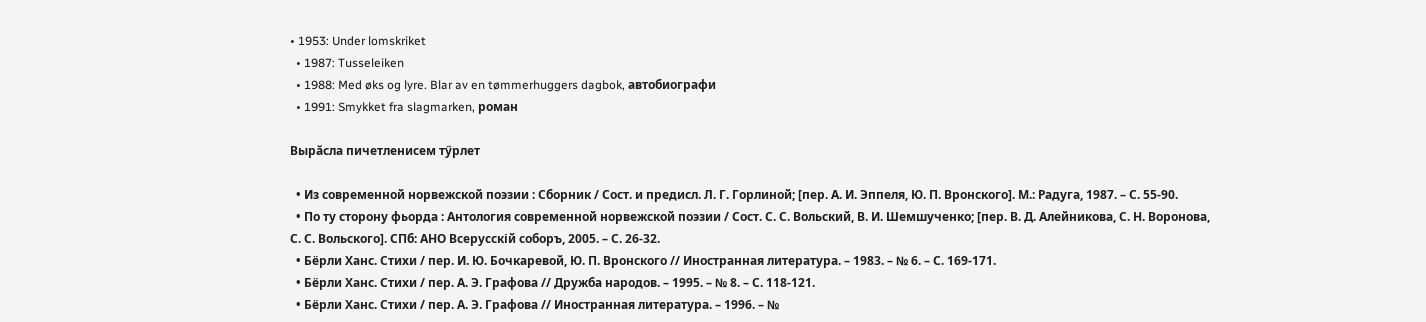• 1953: Under lomskriket
  • 1987: Tusseleiken
  • 1988: Med øks og lyre. Blar av en tømmerhuggers dagbok, автобиографи
  • 1991: Smykket fra slagmarken, роман

Вырăсла пичетленисем тӳрлет

  • Из современной норвежской поэзии : Сборник / Сост. и предисл. Л. Г. Горлиной; [пер. А. И. Эппеля, Ю. П. Вронского]. М.: Радуга, 1987. – С. 55-90.
  • По ту сторону фьорда : Антология современной норвежской поэзии / Сост. С. С. Вольский, В. И. Шемшученко; [пер. В. Д. Алейникова, С. Н. Воронова, С. С. Вольского]. СПб: АНО Всерусскій соборъ, 2005. – С. 26-32.
  • Бёрли Ханс. Стихи / пер. И. Ю. Бочкаревой, Ю. П. Вронского // Иностранная литература. – 1983. – № 6. – С. 169-171.
  • Бёрли Ханс. Стихи / пер. А. Э. Графова // Дружба народов. – 1995. – № 8. – С. 118-121.
  • Бёрли Ханс. Стихи / пер. А. Э. Графова // Иностранная литература. – 1996. – №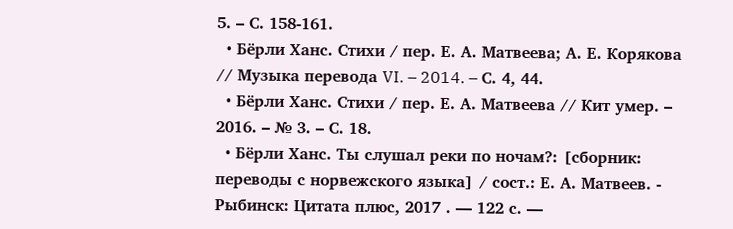5. – С. 158-161.
  • Бёрли Ханс. Стихи / пер. Е. А. Матвеева; А. Е. Корякова // Музыка перевода VI. – 2014. – С. 4, 44.
  • Бёрли Ханс. Стихи / пер. Е. А. Матвеева // Кит умер. – 2016. – № 3. – С. 18.
  • Бёрли Ханс. Ты слушал реки по ночам?: [сборник: переводы с норвежского языка] / сост.: Е. А. Матвеев. - Рыбинск: Цитата плюс, 2017 . — 122 с. —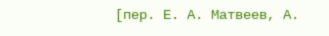[пер. Е. А. Матвеев, А.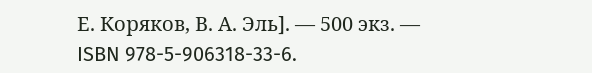Е. Коряков, В. А. Эль]. — 500 экз. — ISBN 978-5-906318-33-6.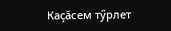Каçăсем тӳрлет